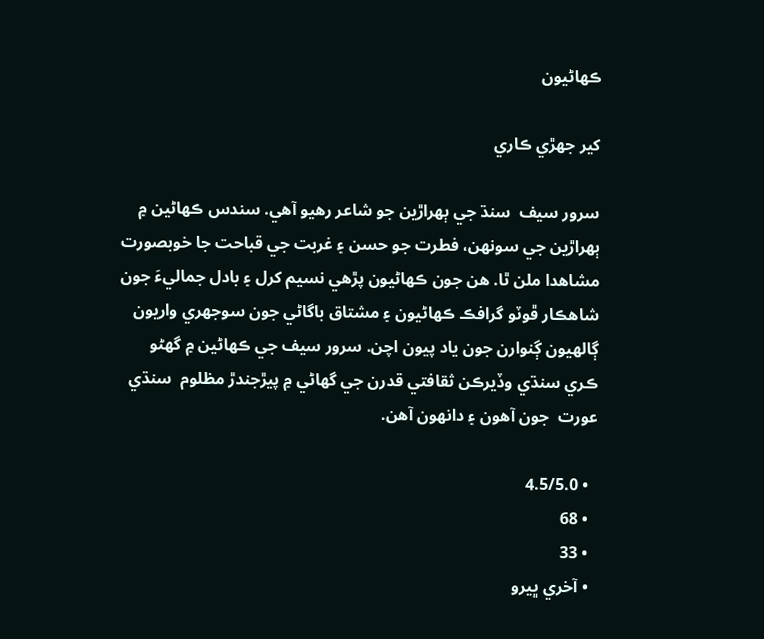ڪھاڻيون

کير جھڙي ڪاري

سرور سيف  سنڌ جي ٻھراڙين جو شاعر رهيو آهي. سندس ڪھاڻين ۾ ٻھراڙين جي سونھن، فطرت جو حسن ۽ غربت جي قباحت جا خوبصورت مشاهدا ملن ٿا. هن جون ڪھاڻيون پڙهي نسيم کرل ۽ بادل جماليءَ جون شاهڪار ڦوٽو گرافڪ ڪھاڻيون ۽ مشتاق باگاڻي جون سوجهري واريون ڳالھيون ڳنوارن جون ياد پيون اچن. سرور سيف جي ڪھاڻين ۾ گهڻو ڪري سنڌي وڏيرڪن ثقافتي قدرن جي گهاڻي ۾ پيڙجندڙ مظلوم  سنڌي عورت  جون آهون ۽ دانھون آهن.

  • 4.5/5.0
  • 68
  • 33
  • آخري ڀيرو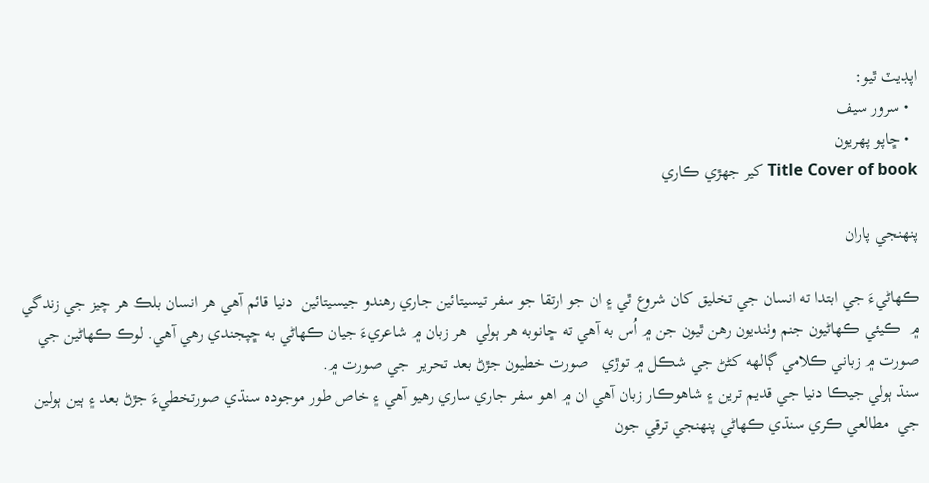اپڊيٽ ٿيو:
  • سرور سيف
  • ڇاپو پھريون
Title Cover of book کير جھڙي ڪاري

پنهنجي پاران

ڪهاڻيءَ جي ابتدا ته انسان جي تخليق کان شروع ٿي ۽ ان جو ارتقا جو سفر تيسيتائين جاري رهندو جيسيتائين  دنيا قائم آهي هر انسان بلڪ هر چيز جي زندگي ۾  ڪيئي ڪهاڻيون جنم وٺنديون رهن ٿيون جن ۾ اُس به آهي ته ڇانوبه هر ٻولي  هر زبان ۾ شاعريءَ جيان ڪهاڻي به ڇپجندي رهي آهي. لوڪ ڪهاڻين جي صورت ۾ زباني ڪلامي ڳالهه کڻڻ جي شڪل ۾ توڙي   صورت خطيون جڙڻ بعد تحرير  جي صورت ۾.
سنڌ ٻولي جيڪا دنيا جي قديم ترين ۽ شاهوڪار زبان آهي ان ۾ اهو سفر جاري ساري رهيو آهي ۽ خاص طور موجوده سنڌي صورتخطيءَ جڙڻ بعد ۽ ٻين ٻولين جي  مطالعي ڪري سنڌي ڪهاڻي پنهنجي ترقي جون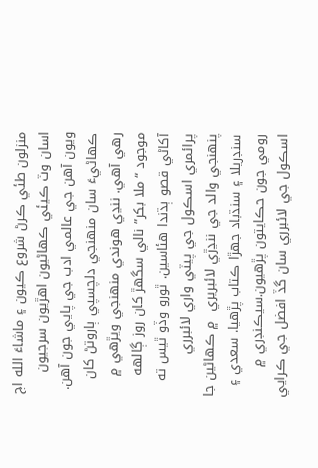منزلون طئي ڪرڻ شروع ڪيون ۽ ماشاءَ الله اڄ اسان وٽ ڪيئي ڪهاڻيون اهڙيون سرجيون ويون آهن جي عالمي ادب جي پايي جون آهن.
ڪهاڻيءَ سان منهنجي دلچسپي ٻاروتڻ کان رهي آهي. ننڍي هوندي منهنجي ويڙهي ۾ موجود “ملا بکر” نالي سگهڙ کان روز ڳالهه آکاڻي قصو ٻڌندا هئاسين. ٿورو وڏو ٿيس ته پرائمري اسڪول جي پيٽي واري لائبرري پنهنجي والد جي ننڍڙي لائبريري  ۾ ڪهاڻين جا سنڊريلا ۽ سنڌباد جهڙا ڪتاب پڙهيا. سعدي ۽ رومي جون حڪايتون پڙهيون.سيڪنڊري ۾ اسڪول جي لائبرري سان گڏ افضل جي ڪرايي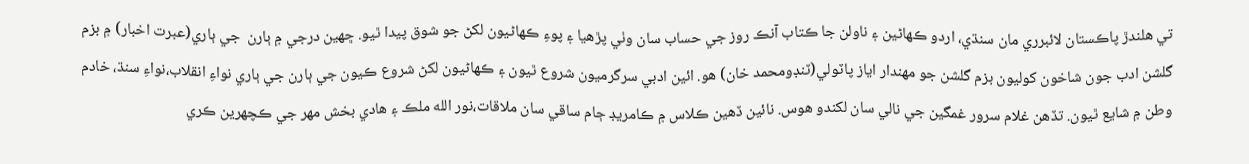تي هلندڙ پاڪستان لائبرري مان سنڌي، اردو ڪهاڻين ۽ ناولن جا ڪتاب آنڪ روز جي حساب سان وٺي پڙهيا ۽ پوءِ ڪهاڻيون لکڻ جو شوق پيدا ٿيو. ڇهين درجي ۾ ٻارن  جي ٻاري(عبرت اخبار) ۾ بزم گلشن ادب جون شاخون کوليون بزم گلشن جو مهندار اياز پاٽولي(ٽنڊومحمد خان) هو. ائين ادبي سرگرميون شروع ٿيون ۽ ڪهاڻيون لکڻ شروع ڪيون جي ٻارن جي ٻاري نواءِ انقلاب،نواءِ سنڌ، خادم وطن ۾ شايع ٿيون. تڏهن غلام سرور غمگين جي نالي سان لکندو هوس. نائين ڏهين ڪلاس ۾ ڪامريڊ ڄام ساقي سان ملاقات،نور الله ملڪ ۽ هادي بخش مهر جي ڪچهرين ڪري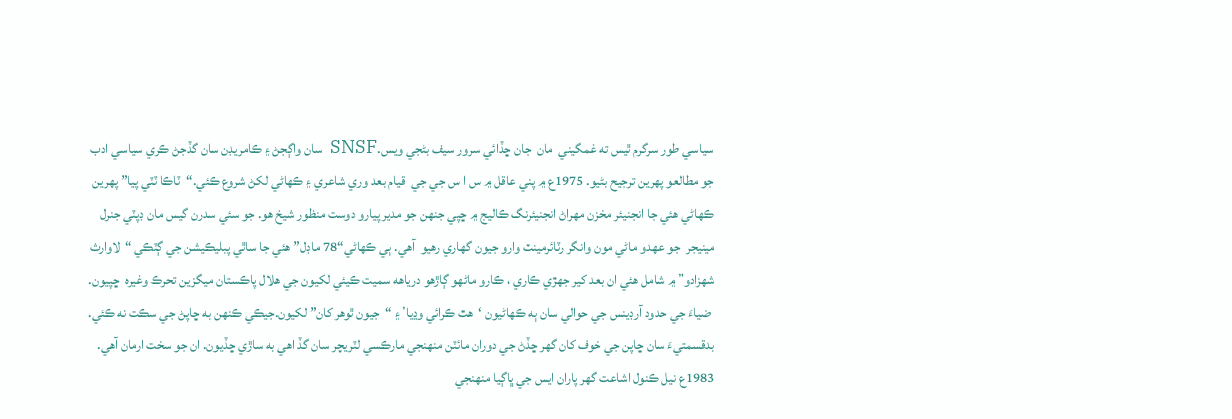سياسي طور سرگرم ٿيس ته غمگيني  مان  جان ڇڏائي سرور سيف بڻجي ويس.SNSF  سان واڳجڻ ۽ ڪامريڊن سان گڏجڻ ڪري سياسي ادب جو مطالعو پهرين ترجيح بڻيو. 1975ع ۾ پني عاقل ۾ س ا س جي جي  قيام بعد وري شاعري ۽ ڪهاڻي لکڻ شروع ڪئي.“ٽاڪا ٽٽي پيا” پهرين ڪهاڻي هئي جا انجنيئر مخزن مهراڻ انجنيئرنگ ڪاليج ۾ ڇپي جنهن جو مدير پيارو دوست منظور شيخ هو. جو سئي سدرن گيس مان ڊپٽي جنرل مينيجر  جو عهدو ماڻي مون وانگر رٽائرمينٽ وارو جيون گهاري رهيو  آهي. ٻي ڪهاڻي“78 ماڊل” هئي جا ساٿي پبليڪيشن جي ڳٽڪي “لاوارث شهزادو” ۾ شامل هئي ان بعد کير جهڙي ڪاري ، ڪارو ماڻهو ڳاڙهو درياهه سميت ڪيئي لکيون جي هلال پاڪستان ميگزين تحرڪ وغيره  ڇپيون.
 ضياءَ جي حدود آرڊينس جي حوالي سان ٻه ڪهاڻيون ‘هٿ ڪرائي وڍيا’ ۽ “جيون ٿوهر کان” لکيون.جيڪي ڪنهن به ڇاپڻ جي سڪت نه ڪئي. بدقسمتيءَ سان ڇاپن جي خوف کان گهر ڇڏڻ جي دوران مائٽن منهنجي مارڪسي لٽريچر سان گڏ اهي به ساڙي ڇڏيون. ان جو سخت ارمان آهي.
1983ع نيل ڪنول اشاعت گهر پاران ايس جي ڀاڳيا منهنجي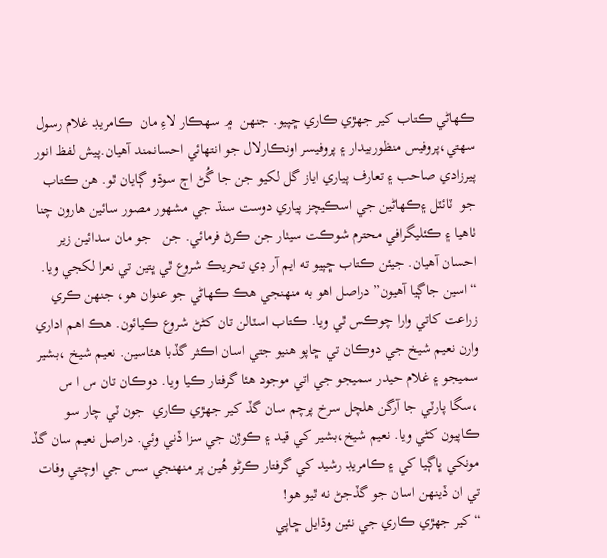ڪهاڻي ڪتاب کير جهڙي ڪاري ڇپيو. جنهن  ۾ سهڪار لاءِ مان  ڪامريڊ غلام رسول سهتي،پروفيس منظوربيدار ۽ پروفيسر اونڪارلال جو انتهائي احسانمند آهيان.پيش لفظ انور پيرزادي صاحب ۽ تعارف پياري اياز گل لکيو جن جا گُڻ اڄ سوڌو ڳايان ٿو. هن ڪتاب جو  ٽائٽل ۽ڪهاڻين جي اسڪيچز پياري دوست سنڌ جي مشهور مصور سائين هارون چنا ٺاهيا ۽ ڪئليگرافي محترم شوڪت سيٺار جن ڪرڻ فرمائي. جن   جو مان سدائين زير احسان آهيان. جيئن ڪتاب ڇپيو ته ايم آر ڊي تحريڪ شروع ٿي ڀتين تي نعرا لکجي ويا. “اسين جاڳيا آهيون” دراصل اهو به منهنجي هڪ ڪهاڻي جو عنوان هو، جنهن ڪري زراعت کاتي وارا چوڪس ٿي ويا. ڪتاب اسٽالن تان کڻڻ شروع ڪيائون. هڪ اهم اداري وارن نعيم شيخ جي دوڪان تي ڇاپو هنيو جتي اسان اڪثر گڏبا هئاسين. نعيم شيخ ،بشير سميجو ۽ غلام حيدر سميجو جي اتي موجود هئا گرفتار ڪيا ويا. دوڪان تان س ا س ،سگا پارٽي جا آرگن هلچل سرخ پرچم سان گڏ کير جهڙي ڪاري  جون ٽي چار سو ڪاپيون کڻي ويا. نعيم شيخ،بشير کي قيد ۽ ڪوڙن جي سزا ڏني وئي. دراصل نعيم سان گڏ مونکي ڀاڳيا کي ۽ ڪامريڊ رشيد کي گرفتار ڪرڻو هُين پر منهنجي سس جي اوچتي وفات تي ان ڏينهن اسان جو گڏجڻ نه ٿيو هو!
“کير جهڙي ڪاري جي نئين وڌايل ڇاپي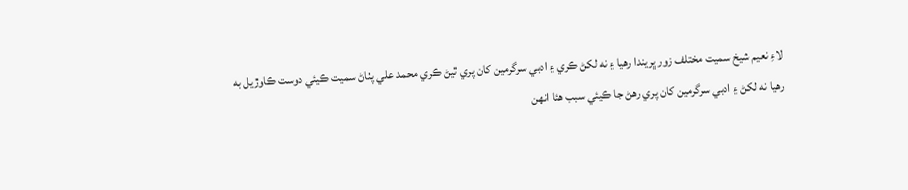لاءِ نعيم شيخ سميت مختلف زور ڀريندا رهيا ۽ نه لکڻ ڪري ۽ ادبي سرگرمين کان پري ٿيڻ ڪري محمد علي پٺاڻ سميت ڪيئي دوست ڪاوڙيل به  رهيا نه لکڻ ۽ ادبي سرگرمين کان پري رهڻ جا ڪيئي سبب هئا انهن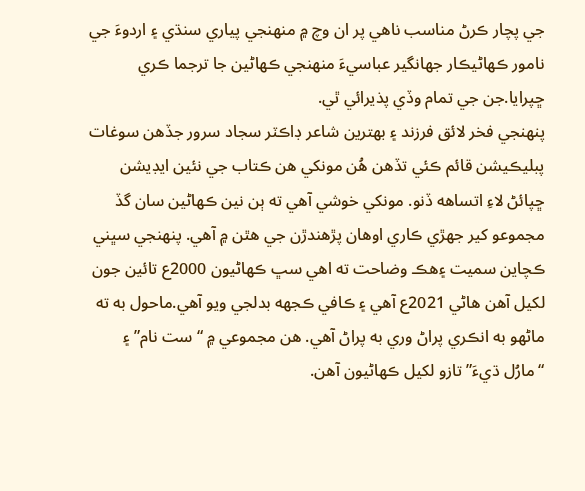جي پچار ڪرڻ مناسب ناهي پر ان وچ ۾ منهنجي پياري سنڌي ۽ اردوءَ جي نامور ڪهاڻيڪار جهانگير عباسيءَ منهنجي ڪهاڻين جا ترجما ڪري ڇپرايا.جن جي تمام وڏي پذيرائي ٿي.
پنهنجي فخر لائق فرزند ۽ بهترين شاعر ڊاڪٽر سجاد سرور جڏهن سوغات پبليڪيشن قائم ڪئي تڏهن هُن مونکي هن ڪتاب جي نئين ايڊيشن ڇپائڻ لاءِ اتساهه ڏنو. مونکي خوشي آهي ته ٻن نين ڪهاڻين سان گڏ مجموعو کير جهڙي ڪاري اوهان پڙهندڙن جي هٿن ۾ آهي. پنهنجي سڀني ڪچاين سميت ۽هڪ وضاحت ته اهي سڀ ڪهاڻيون 2000ع تائين جون  لکيل آهن هاڻي 2021ع آهي ۽ ڪافي ڪجهه بدلجي ويو آهي.ماحول به ته ماڻهو به انڪري پراڻ وري به پراڻ آهي. هن مجموعي ۾ “ست نام” ۽ “مارُل ڌيءَ” تازو لکيل ڪهاڻيون آهن.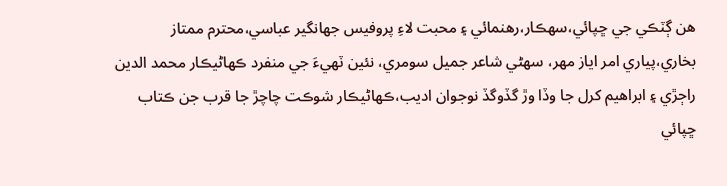هن ڳٽڪي جي ڇپائي،سهڪار،رهنمائي ۽ محبت لاءِ پروفيس جهانگير عباسي،محترم ممتاز بخاري،پياري امر اياز مهر، سهڻي شاعر جميل سومري، نئين ٽهيءَ جي منفرد ڪهاڻيڪار محمد الدين راڄڙي ۽ ابراهيم کرل جا وڏا وڙ گڏوگڏ نوجوان اديب،ڪهاڻيڪار شوڪت چاچڙ جا قرب جن ڪتاب ڇپائي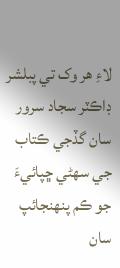لاءِ هر وک تي پبلشر ڊاڪٽر سجاد سرور  سان گڏجي ڪتاب جي سهڻي ڇپائيءَ جو ڪم پنهنجائپ سان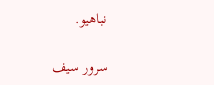نباهيو.

سرور سيف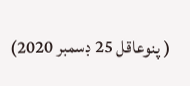( پنوعاقل 25 ڊسمبر 2020)